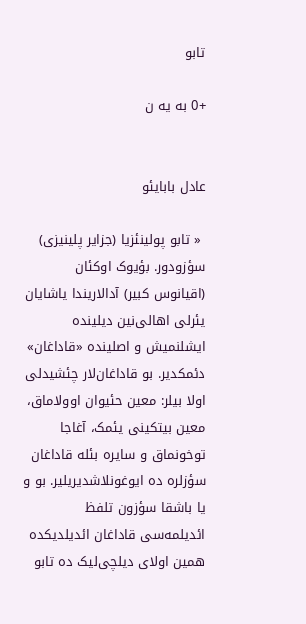تابو

+0 به یه ن


عادل بابایئو

 « تابو پولینئزیا (جزایر پلینیزی) سؤزودور. بؤیوک اوکئان (اقیانوس کبیر) آدالاریندا یاشایان یئرلی اهالی‌نین دیلینده ایشلنمیش و اصلینده «قاداغان» دئمکدیر. بو قاداغان‌لار چئشیدلی اولا بیلر: معین حئیوان اوولاماق، معین بیتکینی یئمک، آغاجا توخونماق و سایره بئله قاداغان سؤزلره ده ایوغونلاشدیریلیر. بو و یا باشقا سؤزون تلفظ ائدیلمه‌سی قاداغان ائدیلدیکده همین اولای دیلچی‌لیک ده تابو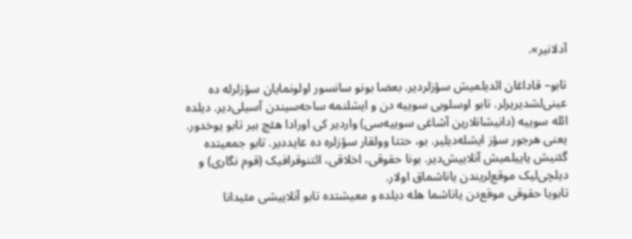آدلانیر».

تابو– قاداغان ائدیلمیش سؤزلردیر. بعضا بونو سانسور اولونمایان سؤزلرله ده عینی‌لشدیریرلر. تابو اوسلوبی سوییه دن و ایشلنمه ساحه‌سیندن آسیلی‌دیر. دیلده ائله سوییه (دانیشانلارین آشاغی سوییه‌سی) واردیر کی اورادا هئچ بیر تابو یوخدور. یعنی هرجور سؤز ایشله‌دیلیر. بو، حتتا وولقار سؤزلره ده عایددیر. تابو جمعیتده گئنیش یاییلمیش آنلاییش‌دیر. بونا حقوقی، اخلاقی، ائتنوقرافیک (قوم نگاری) و دیلچی‌لیک موقع‌لریندن یاناشماق اولار.
تابویا حقوقی موقع‌دن یاناشما هله دیلده و معیشتده تابو آنلاییشی مئیدانا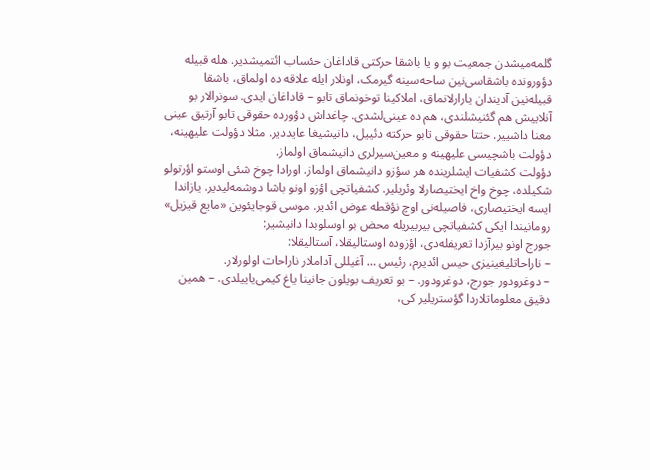گلمه‌میشدن جمعیت بو و یا باشقا حرکتی قاداغان حئساب ائتمیشدیر. هله قبیله دؤورونده باشقاسی‌نین ساحه‌سینه گیرمک، اونلار ایله علاقه ده اولماق، باشقا قبیله‌نین آدیندان یارارلانماق، املاکینا توخونماق تابو – قاداغان ایدی. سونرالار بو آنلاییش هم گئنیشلندی، هم ده عینی‌لشدی. چاغداش دؤورده حقوقی تابو آرتیق عینی معنا داشییر. حتتا حقوقی تابو حرکته دئییل، دانیشیغا عایددیر. مثلا دؤولت علیهینه، دؤولت باشچیسی علیهینه و معین‌سیرلری دانیشماق اولماز.
دؤولت کشفیات ایشلرینده هر سؤزو دانیشماق اولماز. اورادا چوخ شئی اوستو اؤرتولو شکیلده، چوخ واخ ایختیصارلا وئریلیر. کشفیاتچی اؤزو اونو باشا دوشمه‌لیدیر. یازاندا ایسه ایختیصاری، فاصیله‌نی اوچ نؤقطه عوض ائدیر. موسی قوجایئوین «مایع قیزیل» رومانیندا ایکی کشفیاتچی بیربیریله محض بو اوسلوبدا دانیشیر:
جورج اونو بیرآزدا تعریفله‌دی، اؤزوده اوستالیقلا، آستالیقلا:
– ناراحاتلیغینیزی حیس ائدیرم، رئیس … آغیللی آداملار ناراحات اولورلار.
– دوغرودور جورج، دوغرودور. – بو تعریف بویلون جانینا یاغ کیمی‌یاییلدی. – همین دقیق معلوماتلاردا گؤستریلیر کی،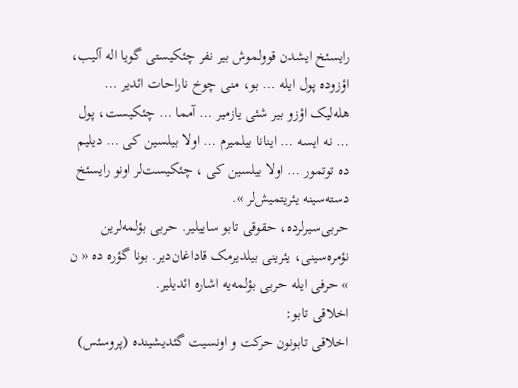رایسئخ ایشدن قوولموش بیر نفر چئکیستی گویا اله آلیب، اؤزوده پول ایله … بو، منی چوخ ناراحات ائدیر … هله‌لیک اؤزو بیر شئی یازمیر … آمما … چئکیست، پول … نه ایسه … اینانا بیلمیرم … اولا بیلسین کی … دیلیم ده توتمور … اولا بیلسین کی ، چئکیست‌لر اونو رایسئخ دسته‌سینه یئریتمیش‌لر ».
حربی‌سیرلرده، حقوقی تابو ساییلیر. حربی بؤلمه‌لرین نؤمره‌سینی، یئرینی بیلدیرمک قاداغان‌دیر. بونا گؤره ده « ن » حرفی ایله حربی بؤلمه‌یه اشاره ائدیلیر.
اخلاقی تابو:
اخلاقی تابونون حرکت و اونسیت گئدیشینده (پروسئس)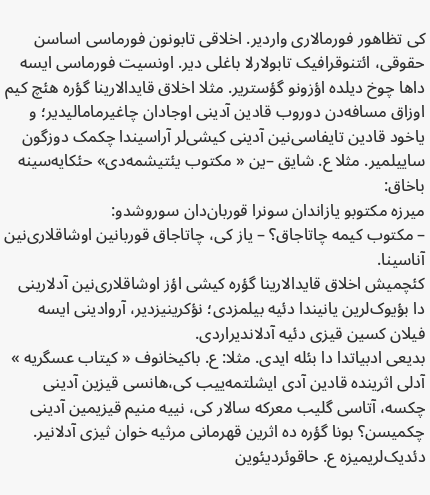کی تظاهور فورمالاری واردیر. اخلاقی تابونون فورماسی اساسن حقوقی، ائتنوقرافیک تابولارلا باغلی دیر. اونسیت فورماسی ایسه داها چوخ دیلده اؤزونو گؤستریر. مثلا اخلاق قایدالارینا گؤره هئچ کیم اوزاق مسافه‌دن دوروب قادین آدینی اوجادان چاغیرمامالیدیر؛ و یاخود قادین تایفاسی‌نین آدینی کیشی‌لر آراسیندا چکمک دوزگون ساییلمیر. مثلا ع. شایق –ین « مکتوب یئتیشمه‌دی» حئکایه‌سینه باخاق:
میرزه مکتوبو یازاندان سونرا قوربان‌دان سوروشدو:
– مکتوب کیمه چاتاجاق؟ – یاز کی، چاتاجاق قوربانین اوشاقلاری‌نین آناسینا.
کئچمیش اخلاق قایدالارینا گؤره کیشی اؤز اوشاقلاری‌نین آدلارینی دا بؤیوک‌لرین یانیندا دئیه بیلمزدی؛ نؤکرینیزدیر، آروادینی ایسه فیلان کسین قیزی دئیه آدلاندیراردی.
بدیعی ادبیاتدا دا بئله ایدی. مثلا: ع. باکیخانوف « کیتاب عسگریه » آدلی اثرینده قادین آدی ایشلتمه‌ییب کی،‌هانسی قیزین آدینی چکسه، آتاسی گلیب معرکه سالار کی، نییه منیم قیزیمین آدینی چکمیسن؟ بونا گؤره ده اثرین قهرمانی مرثیه خوان ثیزی آدلانیر.
دئدیک‌لریمیزه ع. حاقوئردیئوین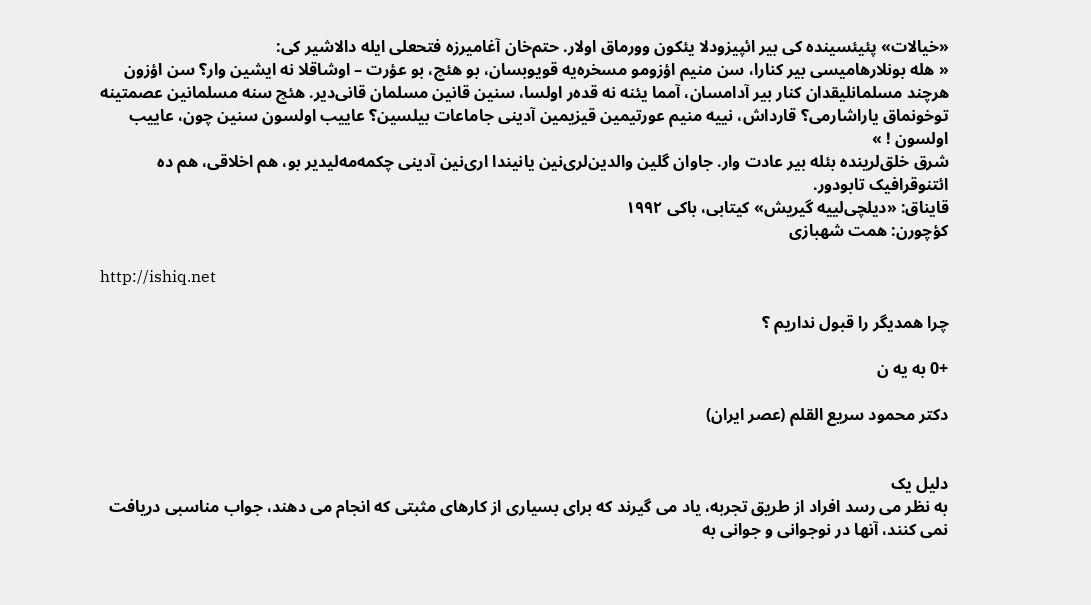«خیالات» پئیئسینده کی بیر ائپیزودلا یئکون وورماق اولار. حتم‌خان آغامیرزه فتحعلی ایله دالاشیر کی:
« هله بونلار‌هامیسی بیر کنارا، سن منیم اؤزومو مسخره‌یه قویوبسان، بو هئچ، بو عؤرت – اوشاقلا نه ایشین وار؟ سن اؤزون هرچند مسلمانلیقدان کنار بیر آدامسان، آمما یئنه نه قده‌ر اولسا، سنین قانین مسلمان قانی‌دیر. هئچ سنه مسلمانین عصمتینه توخونماق یاراشارمی؟ قارداش، نییه منیم عورتیمین قیزیمین آدینی جاماعات بیلسین؟ عاییب اولسون سنین چون، عاییب اولسون ! »
شرق خلق‌لرینده بئله بیر عادت وار. جاوان گلین والدین‌لری‌نین یانیندا اری‌نین آدینی چکمه‌مه‌لیدیر بو، هم اخلاقی، هم ده ائتنوقرافیک تابودور.
قایناق: «دیلچی‌لییه گیریش» کیتابی، باکی ۱۹۹۲
کؤچورن: همت شهبازی

http://ishiq.net

چرا همدیگر را قبول نداریم ؟

+0 به یه ن

دکتر محمود سریع القلم (عصر ایران)


دلیل یک
به نظر می رسد افراد از طریق تجربه، یاد می گیرند که برای بسیاری از کارهای مثبتی که انجام می دهند، جواب مناسبی دریافت نمی کنند، آنها در نوجوانی و جوانی به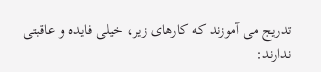تدریج می آموزند که کارهای زیر، خیلی فایده و عاقبتی ندارند: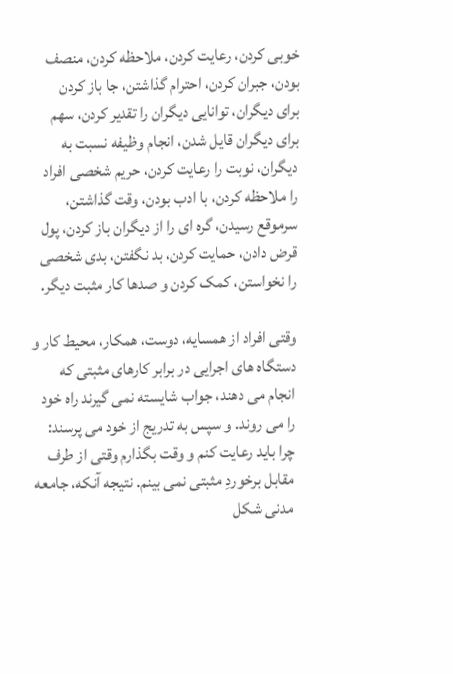خوبی کردن، رعایت کردن، ملاحظه کردن، منصف بودن، جبران کردن، احترام گذاشتن، جا باز کردن برای دیگران، توانایی دیگران را تقدیر کردن، سهم برای دیگران قایل شدن، انجام وظیفه نسبت به دیگران، نوبت را رعایت کردن، حریم شخصی افراد را ملاحظه کردن، با ادب بودن، وقت گذاشتن، سرموقع رسیدن، گره ای را از دیگران باز کردن، پول قرض دادن، حمایت کردن، بد نگفتن، بدی شخصی را نخواستن، کمک کردن و صدها کار مثبت دیگر.

وقتی افراد از همسایه، دوست، همکار، محیط کار و دستگاه های اجرایی در برابر کارهای مثبتی که انجام می دهند، جواب شایسته نمی گیرند راه خود را می روند. و سپس به تدریج از خود می پرسند: چرا باید رعایت کنم و وقت بگذارم وقتی از طرف مقابل برخوردِ مثبتی نمی بینم. نتیجه آنکه، جامعه مدنی شکل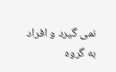نمی گیرد و افراد به گروه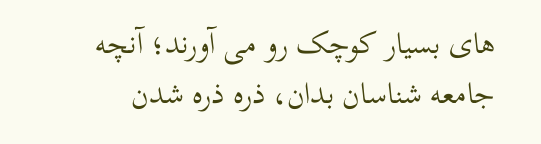های بسیار کوچک رو می آورند؛ آنچه جامعه شناسان بدان، ذره ذره شدن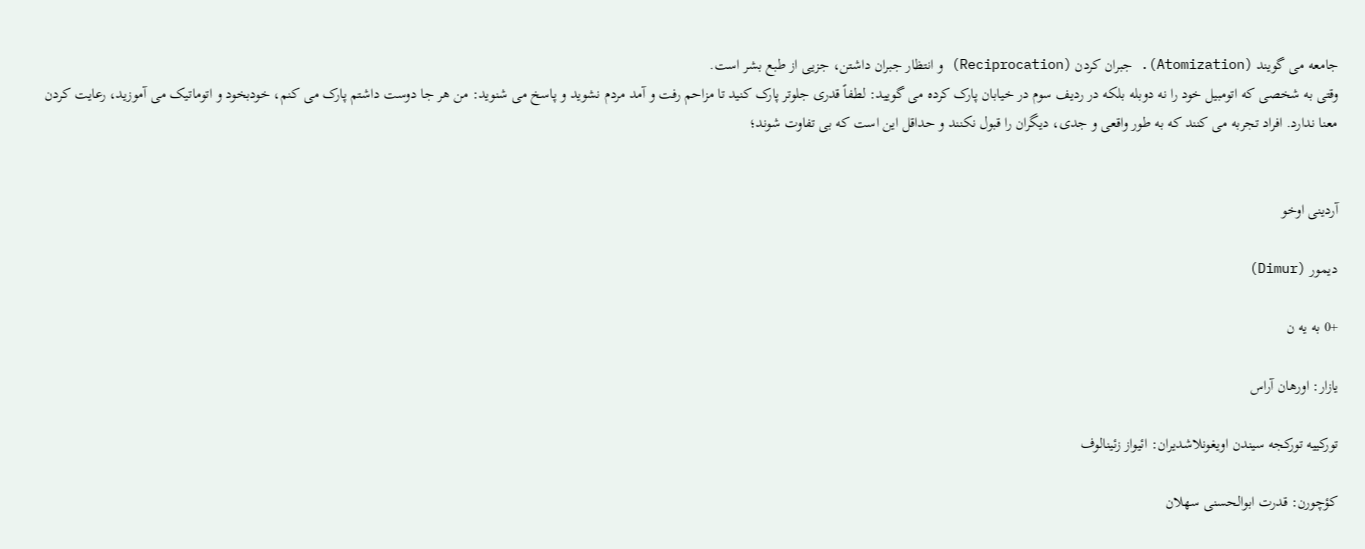جامعه می گویند (Atomization). جبران کردن (Reciprocation) و انتظار جبران داشتن، جزیی از طبع بشر است.
وقتی به شخصی که اتومبیل خود را نه دوبله بلکه در ردیف سوم در خیابان پارک کرده می گویید: لطفاً قدری جلوتر پارک کنید تا مزاحم رفت و آمد مردم نشوید و پاسخ می شنوید: من هر جا دوست داشتم پارک می کنم، خودبخود و اتوماتیک می آموزید، رعایت کردن معنا ندارد. افراد تجربه می کنند که به طور واقعی و جدی، دیگران را قبول نکنند و حداقل این است که بی تفاوت شوند؛


آردینی اوخو

دیمور (Dimur)

+0 به یه ن

یازار: اورهان آراس

تورکییه تورکجه سیندن اویغونلاشدیران: ائیواز زئینالوف

کؤچورن: قدرت ابوالحسنی سهلان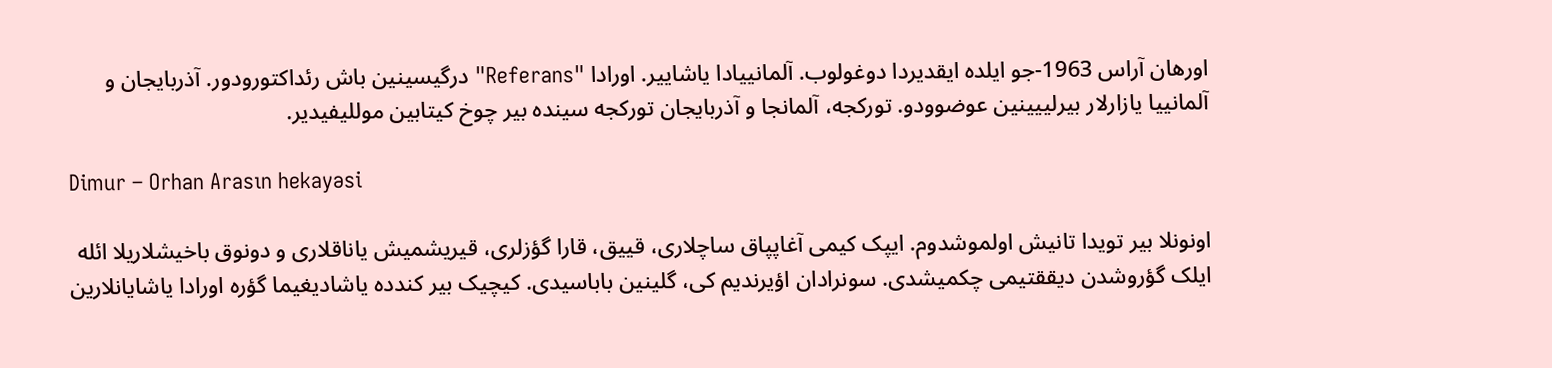اورهان آراس 1963-جو ایلده ایقدیردا دوغولوب. آلمانییادا یاشاییر. اورادا "Referans" درگیسینین باش رئداکتورودور. آذربایجان و آلمانییا یازارلار بیرلییینین عوضوودو. تورکجه، آلمانجا و آذربایجان تورکجه سینده بیر چوخ کیتابین موللیفیدیر.

Dimur – Orhan Arasın hekayəsi

اونونلا بیر تویدا تانیش اولموشدوم. ایپک کیمی آغاپپاق ساچلاری، قییق، قارا گؤزلری، قیریشمیش یاناقلاری و دونوق باخیشلاریلا ائله ایلک گؤروشدن دیققتیمی چکمیشدی. سونرادان اؤیرندیم کی، گلینین باباسیدی. کیچیک بیر کندده یاشادیغیما گؤره اورادا یاشایانلارین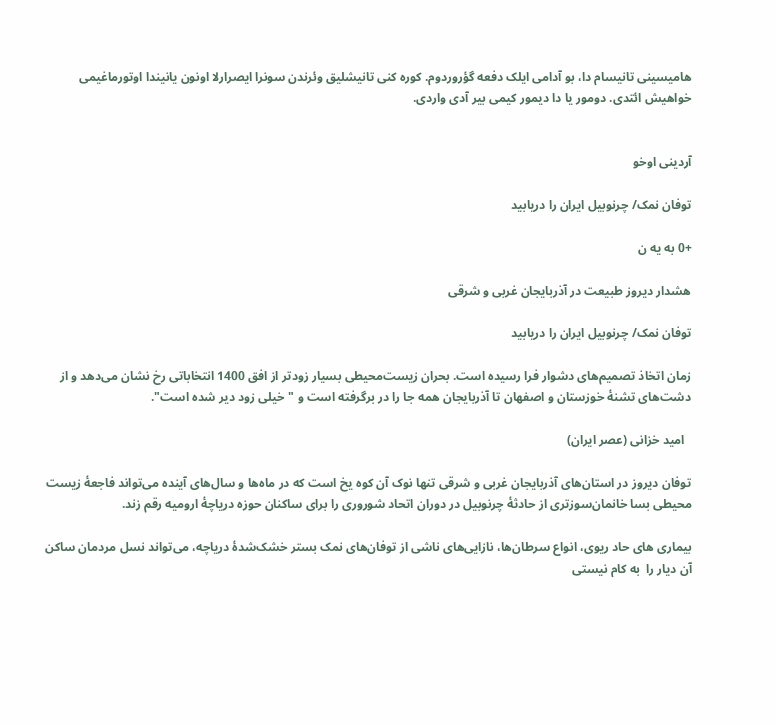هامیسینی تانیسام دا، بو آدامی ایلک دفعه گؤروردوم. کوره کنی تانیشلیق وئرندن سونرا ایصرارلا اونون یانیندا اوتورماغیمی خواهیش ائتدی. دومور یا دا دیمور کیمی بیر آدی واردی.


آردینی اوخو

توفان نمک/ چرنوبیل ایران را دریابید

+0 به یه ن

هشدار دیروز طبیعت در آذربایجان غربی و شرقی

توفان نمک/ چرنوبیل ایران را دریابید

زمان اتخاذ تصمیم‌های دشوار فرا‌ رسیده است. بحران زیست‌محیطی بسیار زودتر از افق 1400 انتخاباتی رخ نشان می‌دهد و از دشت‌های تشنۀ خوزستان و اصفهان تا آذربایجان همه جا را در برگرفته است و "خیلی زود دیر شده است".

  امید خزانی (عصر ایران)

توفان دیروز در استان‌های آذربایجان غربی و شرقی تنها نوک آن کوه یخ است که در ماه‌ها و سال‌های آینده می‌تواند فاجعۀ زیست محیطی بسا خانمان‌سوزتری از حادثۀ چرنوبیل در دوران اتحاد شوروری را برای ساکنان حوزه دریاچۀ ارومیه رقم زند.

بیماری های حاد ریوی، انواع سرطان‌ها، نازایی‌های ناشی از توفان‌های نمک بستر خشک‌شدۀ دریاچه، می‌تواند نسل مردمان ساکن آن دیار را  به کام نیستی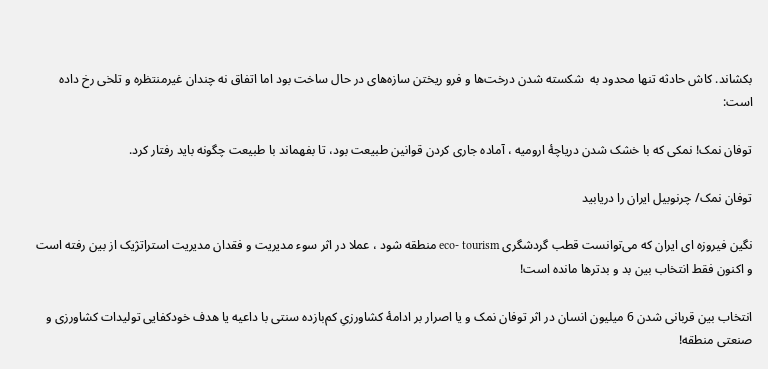بکشاند. کاش حادثه تنها محدود به  شکسته شدن درخت‌ها و فرو ریختن سازه‌های در حال ساخت بود اما اتفاق نه چندان غیرمنتظره و تلخی رخ داده است:

توفان نمک! نمکی که با خشک شدن دریاچۀ ارومیه ، آماده جاری کردن قوانین طبیعت بود، تا بفهماند با طبیعت چگونه باید رفتار کرد.

توفان نمک/ چرنوبیل ایران را دریابید

نگین فیروزه ای ایران که می‌توانست قطب گردشگری eco- tourism منطقه شود ، عملا در اثر سوء مدیریت و فقدان مدیریت استراتژیک از بین رفته است و اکنون فقط انتخاب بین بد و بدتر‌ها مانده است!

انتخاب بین قربانی شدن 6 میلیون انسان در اثر توفان نمک و یا اصرار بر ادامۀ کشاورزیِ کم‌بازده سنتی با داعیه یا هدف خودکفایی تولیدات کشاورزی و صنعتی منطقه!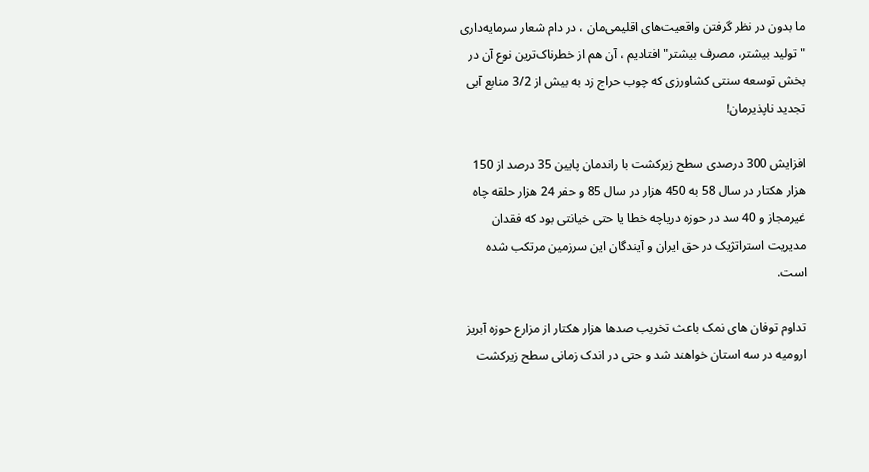ما بدون در نظر گرفتن واقعیت‌های اقلیمی‌مان ، در دام شعار سرمایه‌داری " تولید بیشتر، مصرف بیشتر" افتادیم ، آن هم از خطرناک‌ترین نوع آن در بخش توسعه سنتی کشاورزی که چوب حراج زد به بیش از 3/2 منابع آبی تجدید ناپذیرمان!

افزایش 300 درصدی سطح زیرکشت با راندمان پایین 35 درصد از 150 هزار هکتار در سال 58 به 450 هزار در سال 85 و حفر 24 هزار حلقه چاه غیرمجاز و 40 سد در حوزه دریاچه خطا یا حتی خیانتی بود که فقدان مدیریت استراتژیک در حق ایران و آیندگان این سرزمین مرتکب شده است.

تداوم توفان های نمک باعث تخریب صدها هزار هکتار از مزارع حوزه آبریز ارومیه در سه استان خواهند شد و حتی در اندک زمانی سطح زیر‌کشت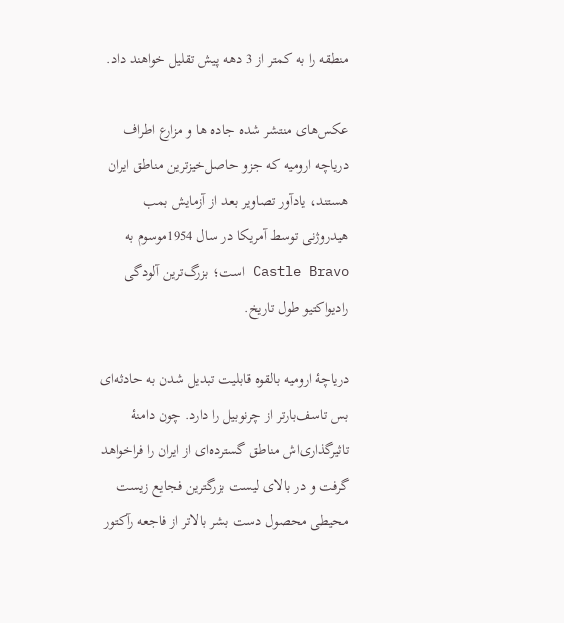منطقه را به کمتر از 3 دهه پیش تقلیل خواهند داد.

عکس‌های منتشر شده جاده ها و مزارع اطراف دریاچه ارومیه که جزو حاصل‌خیزترین مناطق ایران هستند، یادآور تصاویر بعد از آزمایش بمب هیدروژنی توسط آمریکا در سال 1954موسوم به Castle Bravo است؛ بزرگ‌ترین آلودگی رادیواکتیو طول تاریخ.

دریاچۀ ارومیه بالقوه قابلیت تبدیل شدن به حادثه‌ای بس تاسف‌بارتر از چرنوبیل را دارد. چون دامنۀ تاثیرگذاری‌اش مناطق گسترده‌ای از ایران را فرا‌خواهد گرفت و در بالای لیست بزرگترین فجایع زیست محیطی محصول دست بشر بالاتر از فاجعه رآکتور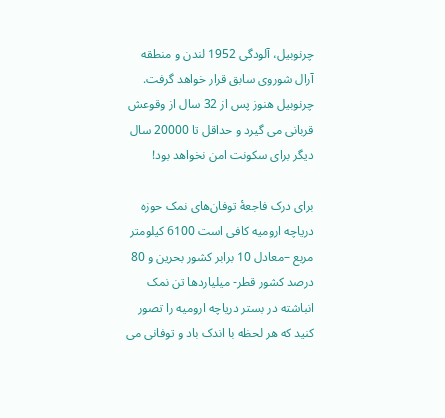چرنوبیل، آلودگی 1952 لندن و منطقه آرال شوروی سابق قرار خواهد گرفت. چرنوبیل هنوز پس از 32 سال از وقوعش قربانی می گیرد و حداقل تا 20000 سال دیگر برای سکونت امن نخواهد بود!

برای درک فاجعۀ توفان‌های نمک حوزه دریاچه ارومیه کافی است 6100 کیلومتر مربع –معادل 10 برابر کشور بحرین و 80 درصد کشور قطر- میلیاردها تن نمک انباشته در بستر دریاچه ارومیه را تصور کنید که هر لحظه با اندک باد و توفانی می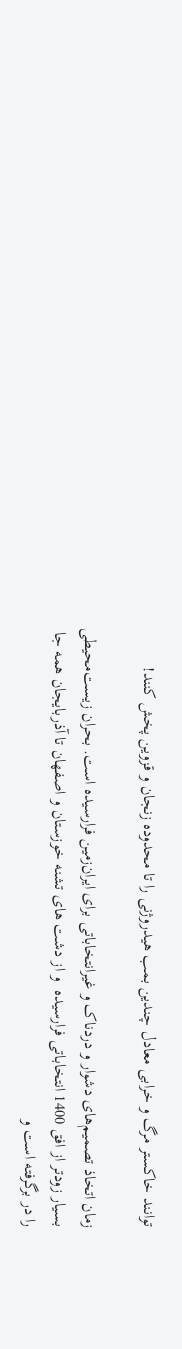توانند خاکستر مرگ و خرابی معادل چندین بمب هیدروژنی را تا محدوده زنجان و قزوین پخش کنند!

زمان اتخاذ تصمیم‌های دشوار و دردناک و غیرانتخاباتی برای ایران‌زمین فرا‌رسیده است. بحران زیست‌محیطی بسیار زودتر از افق 1400 انتخاباتی فرارسیده  و از دشت های تشنه خوزستان و اصفهان تا آذربایجان همه جا را در برگرفته است و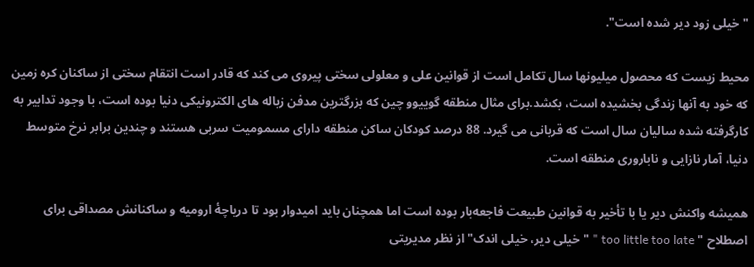"خیلی زود دیر شده است".

محیط زیست که محصول میلیونها سال تکامل است از قوانین علی و معلولی سختی پیروی می کند که قادر است انتقام سختی از ساکنان کره زمین که خود به آنها زندگی بخشیده است، بکشد.برای مثال منطقه گوییوو چین که بزرگترین مدفن زباله های الکترونیکی دنیا بوده است، با وجود تدابیر به کارگرفته شده سالیان سال است که قربانی می گیرد. 88 درصد کودکان ساکن منطقه دارای مسمومیت سربی هستند و چندین برابر نرخ متوسط دنیا، آمار نازایی و ناباروری منطقه است.

همیشه واکنش دیر یا با تأخیر به قوانین طبیعت فاجعه‌بار بوده است اما همچنان باید امیدوار بود تا دریاچۀ ارومیه و ساکنانش مصداقی برای اصطلاح " too little too late " "خیلی دیر، خیلی اندک" از نظر مدیریتی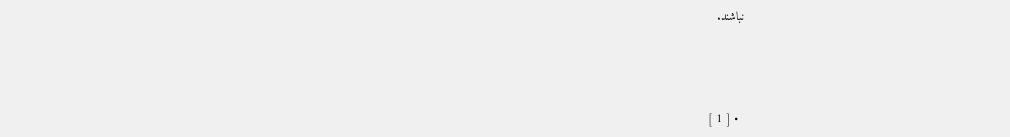نباشند.



  • [ 1 ]